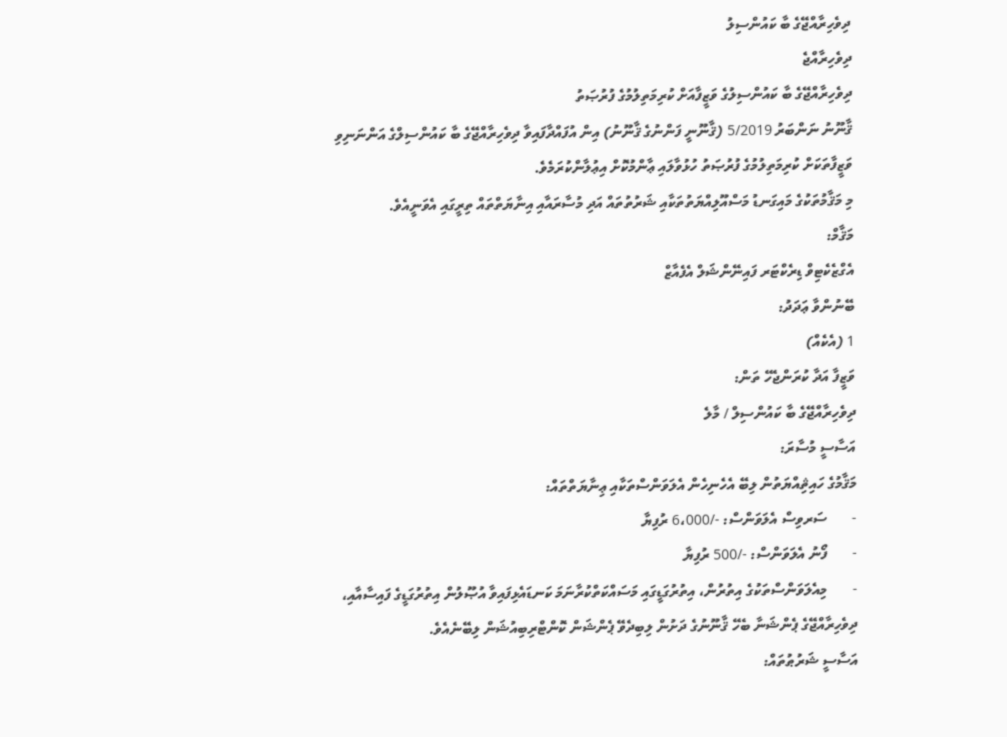ދިވެހިރާއްޖޭގެ ބާ ކައުންސިލު
ދިވެހިރާއްޖެ
ދިވެހިރާއްޖޭގެ ބާ ކައުންސިލުގެ ވަޒީފާއަށް ކުރިމަތިލުމުގެ ފުރުޞަތު
ޤާނޫނު ނަންބަރު 5/2019 (ޤާނޫނީ ފަންނުގެ ޤާނޫނު) އިން އުފައްދާފައިވާ ދިވެހިރާއްޖޭގެ ބާ ކައުންސިލްގެ އަންނަނިވި ވަޒީފާތަކަށް ކުރިމަތިލުމުގެ ފުރުޞަތު ހުޅުވާލައި ޢާންމުކޮށް އިޢުލާންކުރަމެވެ.
މި މަޤާމުތަކުގެ މައިގަނޑު މަސްއޫލިއްޔަތުތަކާއި ޝަރުތުތައް އަދި މުސާރައާއި އިނާޔަތްތައް ތިރީގައި އެވަނީއެވެ.
މަޤާމް:
އެގްޒެކެޓިވް ޑިރެކްޓަރ ފައިނޭންޝަލް އެފެއާޒް
ބޭނުންވާ ޢަދަދު:
1 (އެކެއް)
ވަޒީފާ އަދާ ކުރަންޖެހޭ ތަން:
ދިވެހިރާއްޖޭގެ ބާ ކައުންސިލް / މާލެ
އަސާސީ މުސާރަ:
މަޤާމުގެ ހައިޘިއްޔަތުން ލިބޭ އެހެނިހެން އެލަވަންސްތަކާއި ޢިނާޔަތްތައް:
-       ސަރވިސް އެލަވަންސް: -/6،000 ރުފިޔާ
-       ފޯނު އެލަވަންސް: -/500 ރުފިޔާ
-       މިއެލަވަންސްތަކުގެ އިތުރުން، އިތުރުގަޑީގައި މަސައްކަތްކުރާނަމަ ކަނޑައެޅިފައިވާ އުޞޫލުން އިތުރުގަޑީގެ ފައިސާއާއި، ދިވެހިރާއްޖޭގެ ޕެންޝަނާ ބެހޭ ޤާނޫނުގެ ދަށުން ލިބިދެވޭ ޕެންޝަން ކޮންޓްރިބިއުޝަން ލިބޭނެއެވެ.
އަސާސީ ޝަރުޠުތައް: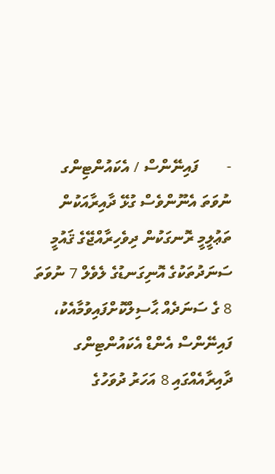-       ފައިނޭންސް / އެކައުންޓިންގ ނުވަތަ އެނޫންވެސް ގުޅޭ ދާއިރާއަކުން ތަޢުލީމީ ރޮނގަކުން ދިވެހިރާއްޖޭގެ ޤައުމީ ސަނަދުތަކުގެ އޮނިގަނޑުގެ ލެވެލް 7 ނުވަތަ 8 ގެ ސަނަދެއް ޙާސިލްކޮށްފައިވުމާއެކު، ފައިނޭންސް އެންޑް އެކައުންޓިންގ ދާއިރާއެއްގައި 8 އަހަރު ދުވަހުގެ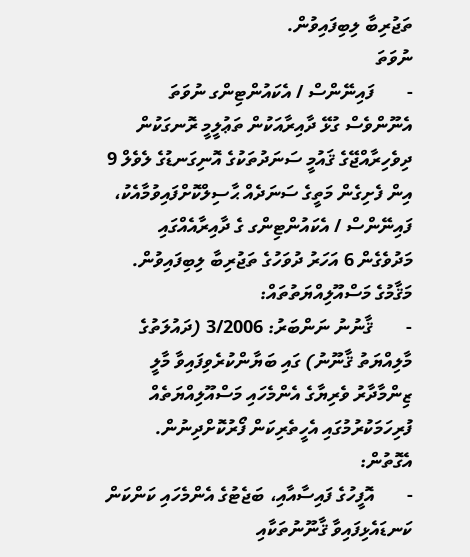ތަޖުރިބާ ލިބިފައިވުން.
ނުވަތަ
-       ފައިނޭންސް / އެކައުންޓިންގ ނުވަތަ އެނޫންވެސް ގުޅޭ ދާއިރާއަކުން ތަޢުލީމީ ރޮނގަކުން ދިވެހިރާއްޖޭގެ ޤައުމީ ސަނަދުތަކުގެ އޮނިގަނޑުގެ ލެވެލް 9 އިން ފެށިގެން މަތީގެ ސަނަދެއް ޙާސިލްކޮށްފައިވުމާއެކު، ފައިނޭންސް / އެކައުންޓިންގ ގެ ދާއިރާއެއްގައި މަދުވެގެން 6 އަހަރު ދުވަހުގެ ތަޖުރިބާ ލިބިފައިވުން.
މަޤާމުގެ މަސްއޫލިއްޔަތުތައް:
-       ޤާނުނު ނަންބަރު: 3/2006 (ދައުލަތުގެ މާލިއްޔަތު ޤާނޫނު) ގައި ބަޔާންކުރެވިފައިވާ މާލީ ޒިންމާދާރު ވެރިޔާގެ އެންމެހައި މަސްއޫލިއްޔަތެއް ފުރިހަމަކުރުމުގައި އެހީތެރިކަން ފޯރުކޮށްދިނުން. އެގޮތުން:
-       އޮފީހުގެ ފައިސާއާއި، ބަޖެޓުގެ އެންމެހައި ކަންކަން ކަނޑައެޅިފައިވާ ޤާނޫނުތަކާއި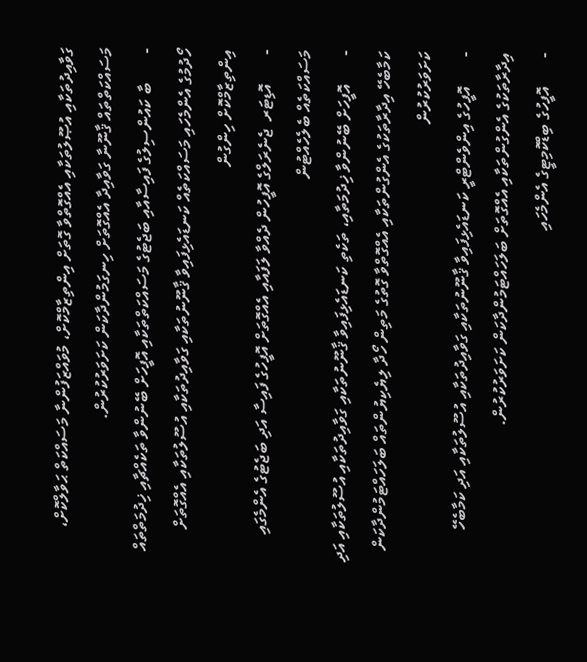ގަވާއިދުތަކާއި އުޞޫލުތަކާއި އެއްގޮތްވާ ގޮތަށް އިންތިޒާމްކޮށް، މުވައްޒަފުންނާ މަސައްކަތް ޙަވާލްކޮށް، މަސައްކަތްތައް ޤާނޫނާ ގަވާއިދާ އެއްގޮތަށް ހިނގަމުންދާކަން ކަށަވަރުކުރުން.
-       ބާ ކައުންސިލުގެ ފައިސާއާއި ބަޖެޓުގެ މަސައްކަތްތަކާއި އޮފީހަށް ބޭނުންވާ ތަކެއްޗާއި ޚިދުމަތްތައް ހޯދުމުގެ އެންމެހައި މަސައްކަތެއް ކަނޑައެޅިފައިވާ ޤާނޫނުތަކާއި ގަވާއިދުތަކާއި އުސޫލުތަކާއި އެއްގޮތަށް އިންތިޒާމްކޮށް ހިންގުން
-       އޮޑިޓަރ  ޖެނެރަލްގެ އޮފީހުން ދެއްވާ ލަފައާއި އެއްގޮތަށް އޮފީހުގެ ފައިސާ އަދި ބަޖެޓުގެ އެންމެގައި މަސައްކަތެއް ބެލެހެއްޓުން
-       އޮފީހަށް ބޭނުންވާ ޚިދުމަތާއި، ތަކެތި ކަނޑައެޅިފައިވާ ޤާނޫނުތަކާއި ގަވާއިދުތަކާއި އުސޫލުތަކާއި އަދި ކަމާބެހޭ އިދާރާތަކުގެ އެންގުންތަކާއި އެއްގޮތްވާ ގޮތުގެ މަތިން ހޯދާ ލިޔެކިޔުންތައް ބަލަހައްޓަމުންދާކަން ކަށަވަރުކުރުން
-       އޮފީހުގެ އިންވެންޓްރީ ކަނޑައެޅިފައިވާ ޤާނޫނުތަކާއި ގަވާއިދުތަކާއި އުސޫލުތަކާއި އަދި ކަމާބެހޭ އިދާރާތަކުގެ އެންގުންތަކާއި އެއްގޮތަށް ބަލަހައްޓަމުންދާކަން ކަށަވަރުކުރުން.
-       އޮފީހުގެ ބިޑްކޮމިޓީގެ އެންމެހައި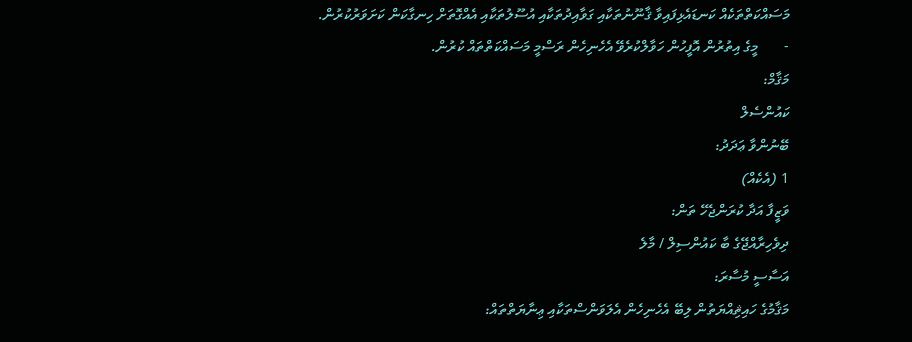މަސައްކަތްތަކެއް ކަނޑައެޅިފައިވާ ޤާނޫނުތަކާއި ގަވާއިދުތަކާއި އުސޫލުތަކާއި އެއްގޮތަށް ހިނގާކަން ކަށަވަރުކުރުން.
-       މީގެ އިތުރުން އޮފީހުން ހަވާލްކުރެވޭ އެހެނިހެން ރަސްމީ މަސައްކަތްތައް ކުރުން.
މަޤާމް:
ކައުންސެލް
ބޭނުންވާ ޢަދަދު:
1 (އެކެއް)
ވަޒީފާ އަދާ ކުރަންޖެހޭ ތަން:
ދިވެހިރާއްޖޭގެ ބާ ކައުންސިލް / މާލެ
އަސާސީ މުސާރަ:
މަޤާމުގެ ހައިޘިއްޔަތުން ލިބޭ އެހެނިހެން އެލަވަންސްތަކާއި ޢިނާޔަތްތައް: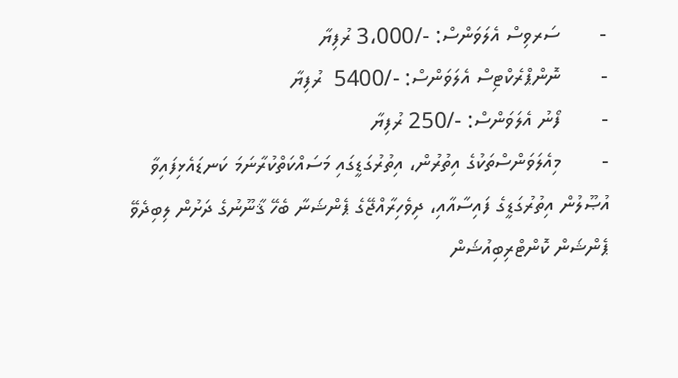-       ސަރވިސް އެލަވަންސް: -/3،000 ރުފިޔާ
-       ނޮންޕްރެކްޓިސް އެލަވަންސް: -/5400  ރުފިޔާ
-       ފޯނު އެލަވަންސް: -/250 ރުފިޔާ
-       މިއެލަވަންސްތަކުގެ އިތުރުން، އިތުރުގަޑީގައި މަސައްކަތްކުރާނަމަ ކަނޑައެޅިފައިވާ އުޞޫލުން އިތުރުގަޑީގެ ފައިސާއާއި، ދިވެހިރާއްޖޭގެ ޕެންޝަނާ ބެހޭ ޤާނޫނުގެ ދަށުން ލިބިދެވޭ ޕެންޝަން ކޮންޓްރިބިއުޝަން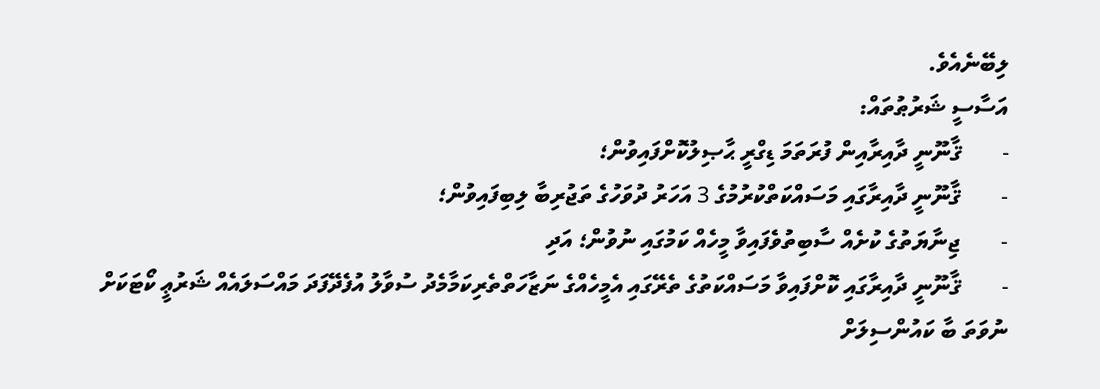ލިބޭނެއެވެ.
އަސާސީ ޝަރުޠުތައް:
-       ޤާނޫނީ ދާއިރާއިން ފުރަތަމަ ޑިގްރީ ޙާޞިލުކޮށްފައިވުން؛
-       ޤާނޫނީ ދާއިރާގައި މަސައްކަތްކުރުމުގެ 3 އަހަރު ދުވަހުގެ ތަޖުރިބާ ލިބިފައިވުން؛
-       ޖިނާޔަތުގެ ކުށެއް ސާބިތުވެފައިވާ މީހެއް ކަމުގައި ނުވުން؛ އަދި
-       ޤާނޫނީ ދާއިރާގައި ކޮށްފައިވާ މަސައްކަތުގެ ތެރޭގައި އެމީހެއްގެ ނަޒާހަތްތެރިކަމާމެދު ސުވާލު އުފެދޭފަދަ މައްސަލައެއް ޝަރުޢީ ކޯޓަކަށް ނުވަތަ ބާ ކައުންސިލަށް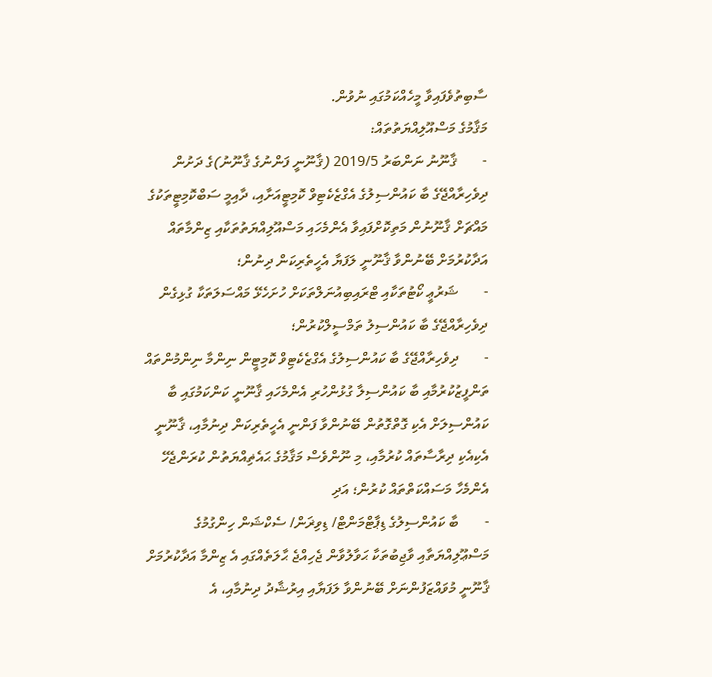ސާބިތުވެފައިވާ މީހެއްކަމުގައި ނުވުން.
މަޤާމުގެ މަސްއޫލިއްޔަތުތައް:
-       ޤާނޫނު ނަންބަރު 2019/5 (ޤާނޫނީ ފަންނުގެ ޤާނޫނު)ގެ ދަށުން ދިވެހިރާއްޖޭގެ ބާ ކައުންސިލުގެ އެގްޒެކެޓިވް ކޮމިޓީއަށާއި، ދާއިމީ ސަބްކޮމިޓީތަކުގެ މައްޗަށް ޤާނޫނުން މަތިކޮށްފައިވާ އެންމެހައި މަސްއޫލިއްޔަތުތަކާއި ޒިންމާތައް އަދާކުރުމަށް ބޭނުންވާ ޤާނޫނީ ލަފަޔާ އެހީތެރިކަން ދިނުން؛
-       ޝަރުޢީ ކޯޓުތަކާއި ޓްރައިބިއުނަލްތަކަށް ހުށަހެޅޭ މައްސަލަތަކާ ގުޅިގެން ދިވެހިރާއްޖޭގެ ބާ ކައުންސިލު ތަމްސީލްކުރުން؛
-       ދިވެހިރާއްޖޭގެ ބާ ކައުންސިލުގެ އެގްޒެކެޓިވް ކޮމިޓީން ނިންމާ ނިންމުންތައް ތަންފީޒުކުރުމާއި ބާ ކައުންސިލާ ގުޅުންހުރި އެންމެހައި ޤާނޫނީ ކަންކަމުގައި ބާ ކައުންސިލަށް އެކި ގޮތްގޮތުން ބޭނުންވާ ފަންނީ އެހީތެރިކަން ދިނުމާއި، ޤާނޫނީ އެކިއެކި ދިރާސާތައް ކުރުމާއި، މި ނޫންވެސް މަޤާމުގެ ޙައެޡިއްޔަތުން ކުރަންޖެހޭ އެންމެހާ މަސައްކަތްތައް ކުރުން؛ އަދި
-       ބާ ކައުންސިލުގެ ޑިޕާޓްމަންޓް/ ޑިވިޜަން/ ސެކްޝަން ހިންގުމުގެ މަސްޢޫލިއްޔަތާއި ވާޖިބުތަކާ ޙަވާލުވާން ޖެހިއްޖެ ޙާލަތެއްގައި އެ ޒިންމާ އަދާކުރުމަށް ޤާނޫނީ މުވައްޒަފުންނަށް ބޭނުންވާ ލަފަޔާއި އިރުޝާދު ދިނުމާއި، އެ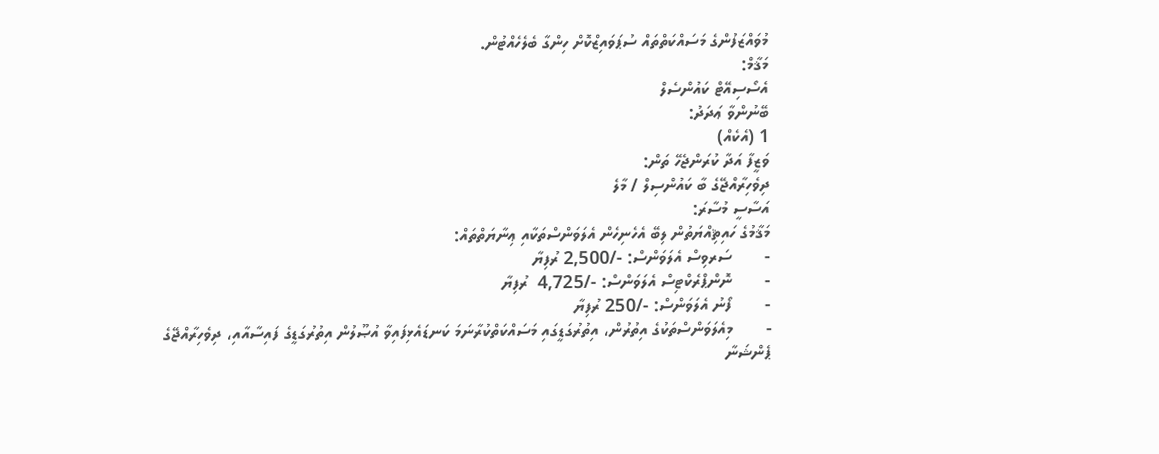މުވައްޒަފުންގެ މަސައްކަތްތައް ސުޕަވައިޒްކޮށް ހިންގާ ބެލެހެއްޓުން.
މަޤާމް:
އެސޯސިއޭޓް ކައުންސެލް
ބޭނުންވާ ޢަދަދު:
1 (އެކެއް)
ވަޒީފާ އަދާ ކުރަންޖެހޭ ތަން:
ދިވެހިރާއްޖޭގެ ބާ ކައުންސިލް / މާލެ
އަސާސީ މުސާރަ:
މަޤާމުގެ ހައިޘިއްޔަތުން ލިބޭ އެހެނިހެން އެލަވަންސްތަކާއި ޢިނާޔަތްތައް:
-       ސަރވިސް އެލަވަންސް: -/2,500 ރުފިޔާ
-       ނޮންޕްރެކްޓިސް އެލަވަންސް: -/4,725  ރުފިޔާ
-       ފޯނު އެލަވަންސް: -/250 ރުފިޔާ
-       މިއެލަވަންސްތަކުގެ އިތުރުން، އިތުރުގަޑީގައި މަސައްކަތްކުރާނަމަ ކަނޑައެޅިފައިވާ އުޞޫލުން އިތުރުގަޑީގެ ފައިސާއާއި، ދިވެހިރާއްޖޭގެ ޕެންޝަނާ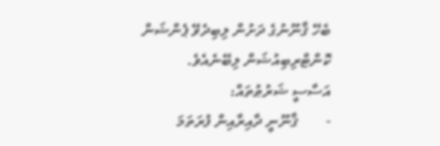ބެހޭ ޤާނޫނުގެ ދަށުން ލިބިދެވޭ ޕެންޝަން ކޮންޓްރިބިއުޝަން ލިބޭނެއެވެ.
އަސާސީ ޝަރުޠުތައް:
-       ޤާނޫނީ ދާއިރާއިން ފުރަތަމަ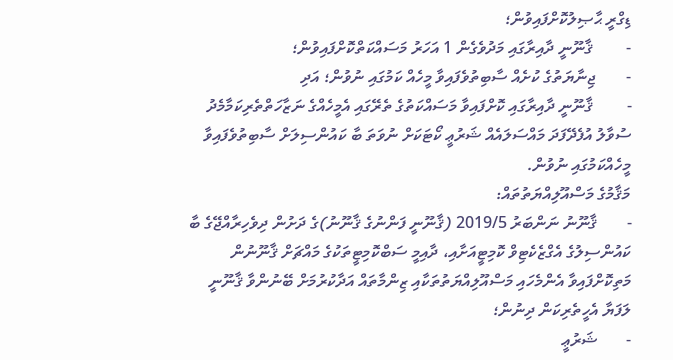ޑިގްރީ ޙާޞިލުކޮށްފައިވުން؛
-        ޤާނޫނީ ދާއިރާގައި މަދުވެގެން 1 އަހަރު މަސައްކަތްކޮށްފައިވުން؛
-       ޖިނާޔަތުގެ ކުށެއް ސާބިތުވެފައިވާ މީހެއް ކަމުގައި ނުވުން؛ އަދި
-        ޤާނޫނީ ދާއިރާގައި ކޮށްފައިވާ މަސައްކަތުގެ ތެރޭގައި އެމީހެއްގެ ނަޒާހަތްތެރިކަމާމެދު ސުވާލު އުފެދޭފަދަ މައްސަލައެއް ޝަރުޢީ ކޯޓަކަށް ނުވަތަ ބާ ކައުންސިލަށް ސާބިތުވެފައިވާ މީހެއްކަމުގައި ނުވުން.
މަޤާމުގެ މަސްއޫލިއްޔަތުތައް:
-       ޤާނޫނު ނަންބަރު 2019/5 (ޤާނޫނީ ފަންނުގެ ޤާނޫނު)ގެ ދަށުން ދިވެހިރާއްޖޭގެ ބާ ކައުންސިލުގެ އެގްޒެކެޓިވް ކޮމިޓީއަށާއި، ދާއިމީ ސަބްކޮމިޓީތަކުގެ މައްޗަށް ޤާނޫނުން މަތިކޮށްފައިވާ އެންމެހައި މަސްއޫލިއްޔަތުތަކާއި ޒިންމާތައް އަދާކުރުމަށް ބޭނުންވާ ޤާނޫނީ ލަފަޔާ އެހީތެރިކަން ދިނުން؛
-       ޝަރުޢީ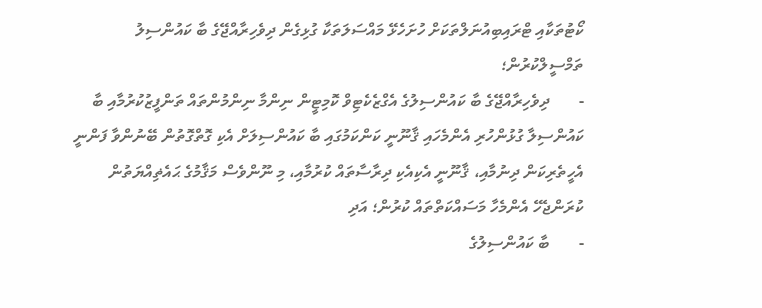ކޯޓުތަކާއި ޓްރައިބިއުނަލްތަކަށް ހުށަހެޅޭ މައްސަލަތަކާ ގުޅިގެން ދިވެހިރާއްޖޭގެ ބާ ކައުންސިލު ތަމްސީލްކުރުން؛
-       ދިވެހިރާއްޖޭގެ ބާ ކައުންސިލުގެ އެގްޒެކެޓިވް ކޮމިޓީން ނިންމާ ނިންމުންތައް ތަންފީޒުކުރުމާއި ބާ ކައުންސިލާ ގުޅުންހުރި އެންމެހައި ޤާނޫނީ ކަންކަމުގައި ބާ ކައުންސިލަށް އެކި ގޮތްގޮތުން ބޭނުންވާ ފަންނީ އެހީތެރިކަން ދިނުމާއި، ޤާނޫނީ އެކިއެކި ދިރާސާތައް ކުރުމާއި، މި ނޫންވެސް މަޤާމުގެ ޙައެޡިއްޔަތުން ކުރަންޖެހޭ އެންމެހާ މަސައްކަތްތައް ކުރުން؛ އަދި
-       ބާ ކައުންސިލުގެ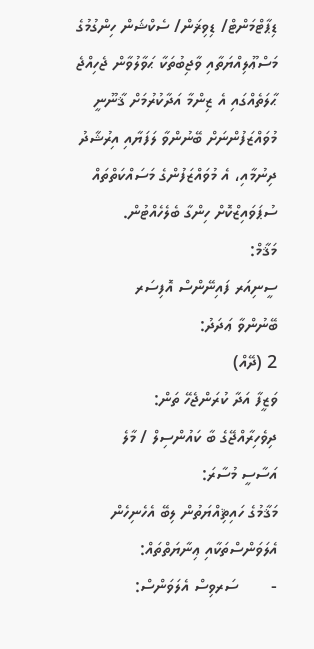ޑިޕާޓްމަންޓް/ ޑިވިޜަން/ ސެކްޝަން ހިންގުމުގެ މަސްޢޫލިއްޔަތާއި ވާޖިބުތަކާ ޙަވާލުވާން ޖެހިއްޖެ ޙާލަތެއްގައި އެ ޒިންމާ އަދާކުރުމަށް ޤާނޫނީ މުވައްޒަފުންނަށް ބޭނުންވާ ލަފަޔާއި އިރުޝާދު ދިނުމާއި، އެ މުވައްޒަފުންގެ މަސައްކަތްތައް ސުޕަވައިޒްކޮށް ހިންގާ ބެލެހެއްޓުން.
މަޤާމް:
ސީނިއަރ ފައިނޭންސް އޮފިސަރ
ބޭނުންވާ ޢަދަދު:
2 (ދޭއް)
ވަޒީފާ އަދާ ކުރަންޖެހޭ ތަން:
ދިވެހިރާއްޖޭގެ ބާ ކައުންސިލް / މާލެ
އަސާސީ މުސާރަ:
މަޤާމުގެ ހައިޘިއްޔަތުން ލިބޭ އެހެނިހެން އެލަވަންސްތަކާއި ޢިނާޔަތްތައް:
-       ސަރވިސް އެލަވަންސް: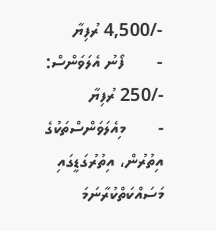-/4,500 ރުފިޔާ
-       ފޯނު އެލަވަންސް: -/250 ރުފިޔާ
-       މިއެލަވަންސްތަކުގެ އިތުރުން، އިތުރުގަޑީގައި މަސައްކަތްކުރާނަމަ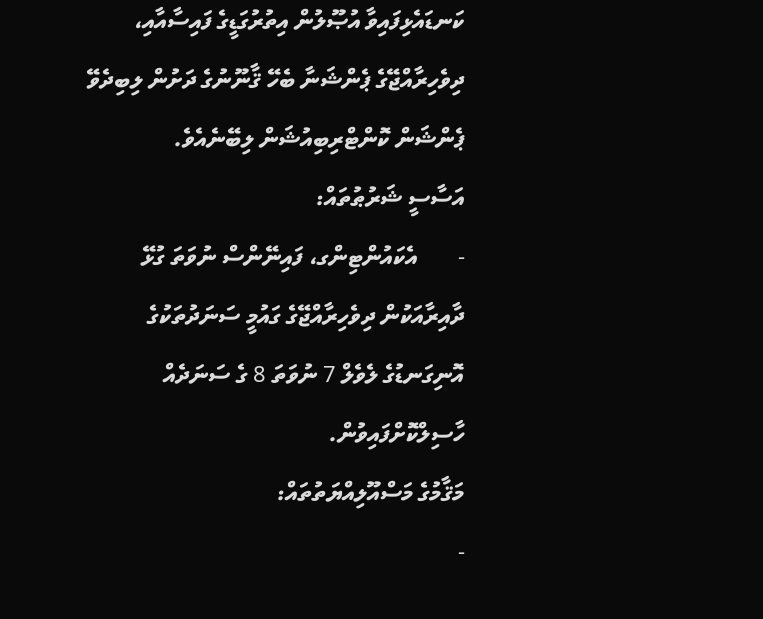ކަނޑައެޅިފައިވާ އުޞޫލުން އިތުރުގަޑީގެ ފައިސާއާއި، ދިވެހިރާއްޖޭގެ ޕެންޝަނާ ބެހޭ ޤާނޫނުގެ ދަށުން ލިބިދެވޭ ޕެންޝަން ކޮންޓްރިބިއުޝަން ލިބޭނެއެވެ.
އަސާސީ ޝަރުޠުތައް:
-       އެކައުންޓިންގ، ފައިނޭންސް ނުވަތަ ގުޅޭ ދާއިރާއަކުން ދިވެހިރާއްޖޭގެ ގައުމީ ސަނަދުތަކުގެ އޮނިގަނޑުގެ ލެވެލް 7 ނުވަތަ 8 ގެ ސަނަދެއް ހާސިލްކޮށްފައިވުން.
މަޤާމުގެ މަސްއޫލިއްޔަތުތައް:
-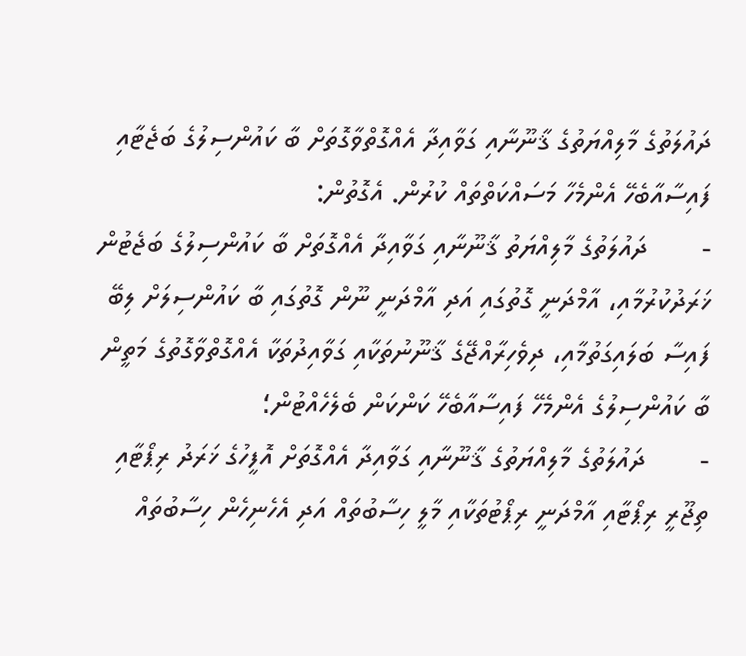ދައުލަތުގެ މާލިއްޔަތުގެ ޤާނޫނާއި ގަވާއިދާ އެއްގޮތްވާގޮތަށް ބާ ކައުންސިލުގެ ބަޖެޓާއި ފައިސާއާބެހޭ އެންމެހާ މަސައްކަތްތައް ކުރުން. އެގޮތުން:
-       ދައުލަތުގެ މާލިއްޔަތު ޤާނޫނާއި ގަވާއިދާ އެއްގޮތަށް ބާ ކައުންސިލުގެ ބަޖެޓުން ޚަރަދުކުރުމާއި، އާމްދަނީ ގޮތުގައި އަދި އާމްދަނީ ނޫން ގޮތުގައި ބާ ކައުންސިލަށް ލިބޭ ފައިސާ ބަލައިގަތުމާއި، ދިވެހިރާއްޖޭގެ ޤާނޫނުތަކާއި ގަވާއިދުތަކާ އެއްގޮތްވާގޮތުގެ މަތީން ބާ ކައުންސިލުގެ އެންމެހޭ ފައިސާއާބެހޭ ކަންކަން ބެލެހެއްޓުން؛
-       ދައުލަތުގެ މާލިއްޔަތުގެ ޤާނޫނާއި ގަވާއިދާ އެއްގޮތަށް އޮފީހުގެ ޚަރަދު ރިޕޯޓާއި ތިޖޫރީ ރިޕޯޓާއި އާމްދަނީ ރިޕޯޓުތަކާއި މާލީ ހިސާބުތައް އަދި އެހެނިހެން ހިސާބުތައް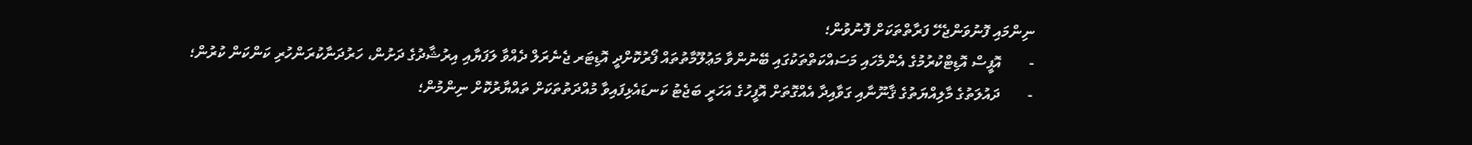ނިންމައި ފޮނުވަންޖެހޭ ފަރާތްތަކަށް ފޮނުވުން؛
-       އޮފީސް އޮޑިޓްކުރުމުގެ އެންމެހައި މަސައްކަތްތަކުގައި ބޭނުންވާ މަޢުލޫމާތުތައް ފޯރުކޮށްދީ އޮޑިޓަރ ޖެނެރަލް ދެއްވާ ލަފަޔާއި އިރުޝާދުގެ ދަށުން، ހަރުދަނާކުރަންހުރި ކަންކަން ކުރުން؛
-       ދައުލަތުގެ މާލިއްޔަތުގެ ޤާނޫނާއި ގަވާއިދާ އެއްގޮތަށް އޮފީހުގެ އަހަރީ ބަޖެޓު ކަނޑައެޅިފައިވާ މުއްދަތުތަކަށް ތައްޔާރުކޮށް ނިންމުން؛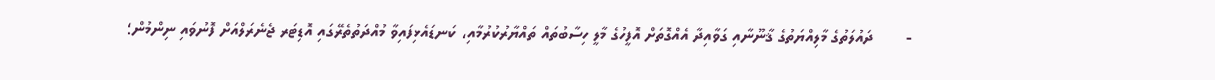-       ދައުލަތުގެ މާލިއްޔަތުގެ ޤާނޫނާއި ގަވާއިދާ އެއްގޮތަށް އޮފީހުގެ މާލީ ހިސާބުތައް ތައްޔާރުކުރުމާއި، ކަނޑައެޅިފައިވާ މުއްދަތުތެރޭގައި އޮޑިޓަރ ޖެނެރަލްއަށް ފޮނުވައި ނިންމުން؛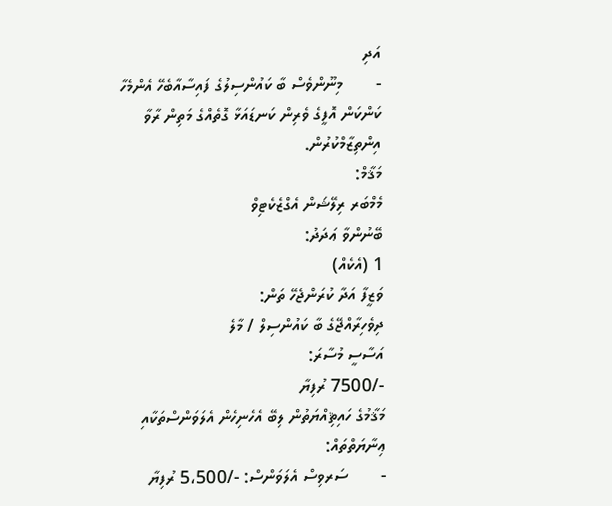އަދި
-       މިނޫންވެސް ބާ ކައުންސިލުގެ ފައިސާއާބެހޭ އެންމެހާ ކަންކަން އޮފީގެ ވެރިން ކަނޑައަޅާ ގޮތެއްގެ މަތިން ރާވާ އިންތިޒާމްކުރުން.
މަޤާމް:
މެމްބަރ ރިލޭޝަން އެގްޒެކެޓިވް
ބޭނުންވާ ޢަދަދު:
1 (އެކެއް)
ވަޒީފާ އަދާ ކުރަންޖެހޭ ތަން:
ދިވެހިރާއްޖޭގެ ބާ ކައުންސިލް / މާލެ
އަސާސީ މުސާރަ:
-/7500 ރުފިޔާ
މަޤާމުގެ ހައިޘިއްޔަތުން ލިބޭ އެހެނިހެން އެލަވަންސްތަކާއި ޢިނާޔަތްތައް:
-       ސަރވިސް އެލަވަންސް: -/5،500 ރުފިޔާ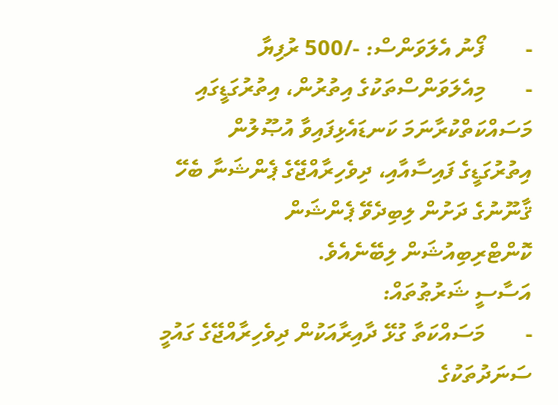-       ފޯނު އެލަވަންސް: -/500 ރުފިޔާ
-       މިއެލަވަންސްތަކުގެ އިތުރުން، އިތުރުގަޑީގައި މަސައްކަތްކުރާނަމަ ކަނޑައެޅިފައިވާ އުޞޫލުން އިތުރުގަޑީގެ ފައިސާއާއި، ދިވެހިރާއްޖޭގެ ޕެންޝަނާ ބެހޭ ޤާނޫނުގެ ދަށުން ލިބިދެވޭ ޕެންޝަން ކޮންޓްރިބިއުޝަން ލިބޭނެއެވެ.
އަސާސީ ޝަރުޠުތައް:
-       މަސައްކަތާ ގުޅޭ ދާއިރާއަކުން ދިވެހިރާއްޖޭގެ ގައުމީ ސަނަދުތަކުގެ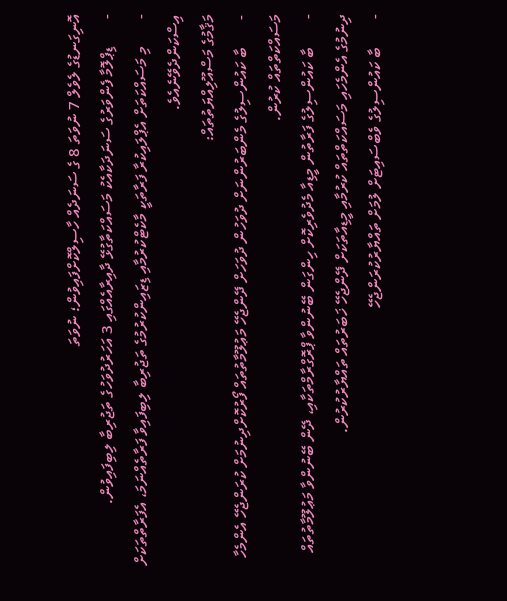އޮނިގަނޑުގެ ލެވެލް 7 ނުވަތަ 8 ގެ ސަނަދެއް ހާސިލްކޮށްފައިވުން؛ ނުވަތަ
-       ޑިޕްލޮމާ ފެންވަރުގެ ސަނަދަކާއެކު މަސައްކަތާގުޅޭ ދާއިރާއެއްގައި 3 އަހަރުދުވަހުގެ ތަޖުރިބާ ލިބިފައިވުން.
-       މި މަސައްކަތަށް އެޕްލައިކުރާ ފަރާތަކީ މާކެޓްކުރުމާއި ޑިޒައިންކުރުމުގެ ތަޖުރިބާ ލިބިފައިވާ ފަރާތެއްނަމަ، އެފަރާތްތަކަށް އިސްކަންދެވޭނެއެވެ.
މަޤާމުގެ މަސްއޫލިއްޔަތުތައް:
-       ބާ ކައުންސިލުގެ މެންބަރުންނަށް ދުވަހުން ދުވަހަށް ދޭންޖެހޭ މަޢުލޫމާތުތައް ފޯރުކޮށްދިނުމަށް ކުރަންޖެހޭ އެންމެހާ މަސައްކަތްތައް ކުރުން.
-       ބާ ކައުންސިލުގެ ފަރާތުން މީޑިއާ މެދުވެރިކޮށް ހިންގަން ބޭނުންވާ ޕްރޮގްރާމްތަކާއި، ދޭން ބޭނުންވާ މަޢުލޫމާތުތައް ދިނުމުގެ އެންމެހައި މަސައްކަތްތައް ކުރުމާއި މީޑިއާތަކަށް ދޭންޖެހޭ ޚަބަރުތައް ތައްޔާރުކުރުން.
-       ބާ ކައުންސިލުގެ ވެބްސައިޓަށް ލުމަށް ތައްޔާރުކުރަންޖެހޭ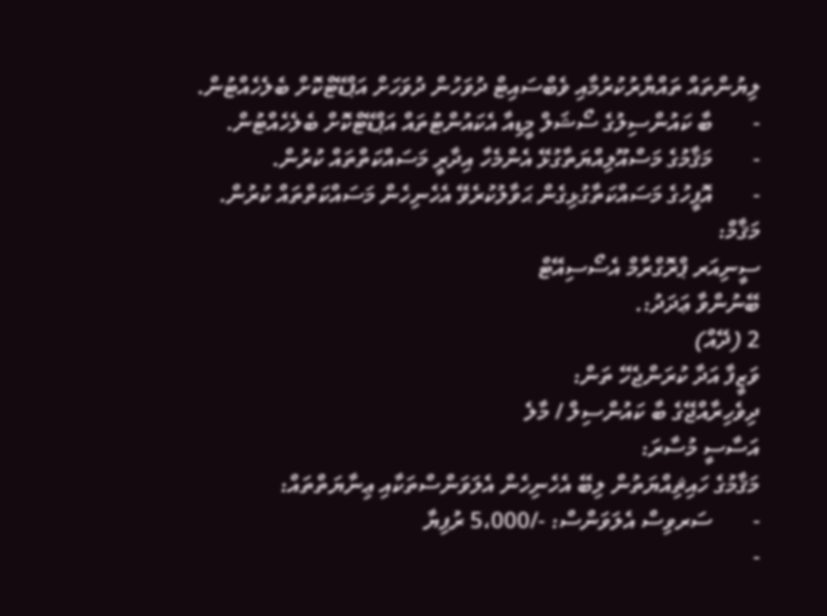ލިޔުންތައް ތައްޔާރުކުރުމާއި ވެބްސައިޓް ދުވަހުން ދުވަހަށް އަޕްޑޭޓްކޮށް ބެލެހެއްޓުން.
-       ބާ ކައުންސިލުގެ ސޯޝަލް މީޑިއާ އެކައުންޓުތައް އަޕްޑޭޓްކޮށް ބެލެހެއްޓުން.
-       މަޤާމުގެ މަސްއޫލިއްޔަތާގުޅޭ އެންމެހާ އިދާރީ މަސައްކަތްތައް ކުރުން.
-       އޮފީހުގެ މަސައްކަތާގުޅިގެން ޙަވާލުކުރެވޭ އެހެނިހެން މަސައްކަތްތައް ކުރުން.
މަޤާމް:
ސީނިއަރ ޕްރޮގްރާމް އެސޯސިއޭޓް
ބޭނުންވާ ޢަދަދު:.
2 (ދޭއް)
ވަޒީފާ އަދާ ކުރަންޖެހޭ ތަން:
ދިވެހިރާއްޖޭގެ ބާ ކައުންސިލް / މާލެ
އަސާސީ މުސާރަ:
މަޤާމުގެ ހައިޘިއްޔަތުން ލިބޭ އެހެނިހެން އެލަވަންސްތަކާއި ޢިނާޔަތްތައް:
-       ސަރވިސް އެލަވަންސް: -/5،000 ރުފިޔާ
-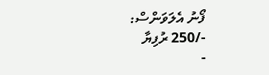ފޯނު އެލަވަންސް: -/250 ރުފިޔާ
-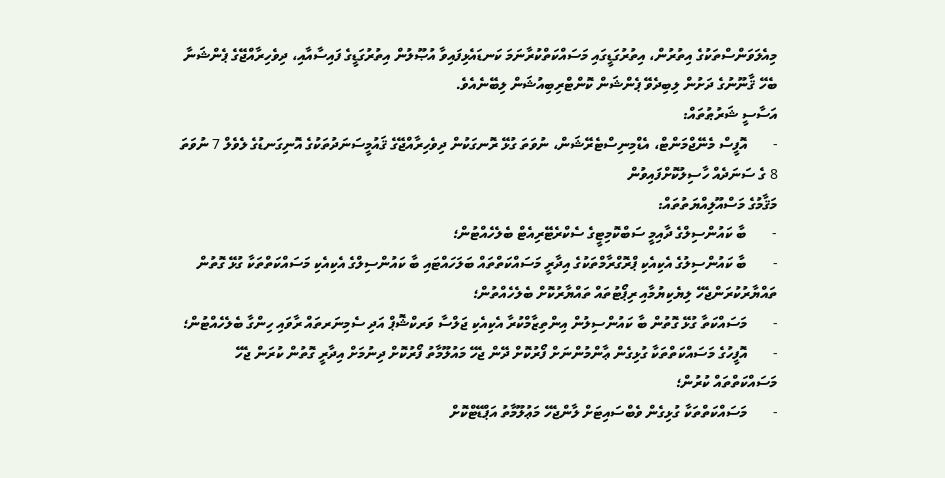މިއެލަވަންސްތަކުގެ އިތުރުން، އިތުރުގަޑީގައި މަސައްކަތްކުރާނަމަ ކަނޑައެޅިފައިވާ އުޞޫލުން އިތުރުގަޑީގެ ފައިސާއާއި، ދިވެހިރާއްޖޭގެ ޕެންޝަނާ ބެހޭ ޤާނޫނުގެ ދަށުން ލިބިދެވޭ ޕެންޝަން ކޮންޓްރިބިއުޝަން ލިބޭނެއެވެ.
އަސާސީ ޝަރުޠުތައް:
-       އޮފީސް މެނޭޖްމަންޓް، އެޑްމިނިސްޓެރޭޝަން، ނުވަތަ ގުޅޭ ރޮނގަކުން ދިވެހިރާއްޖޭގެ ޤައުމީސަނަދުތަކުގެ އޮނިގަނޑުގެ ލެވެލް 7 ނުވަތަ 8 ގެ ސަނަދެއް ހާސިލުކޮށްފައިވުން
މަޤާމުގެ މަސްއޫލިއްޔަތުތައް:
-       ބާ ކައުންސިލްގެ ދާއިމީ ސަބްކޮމިޓީގެ ސެކްރެޓޭރިއެޓް ބެލެހެއްޓުން؛
-       ބާ ކައުންސިލުގެ އެކިއެކި ޕްރޮގްރާމްތަކުގެ އިދާރީ މަސައްކަތްތައް ބަލަހައްޓައި ބާ ކައުންސިލްގެ އެކިއެކި މަސައްކަތްތަކާ ގުޅޭ ގޮތުން ތައްޔާރުކުރަންޖެހޭ ލިޔެކިޔުމާއި ރިޕޯޓުތައް ތައްޔާރުކޮށް ބެލެހެއްތުން؛
-       މަސައްކަތާ ގުޅޭ ގޮތުން ބާ ކައުންސިލުން އިންތިޒާމްކުރާ އެކިއެކި ޖަލްސާ ވަރކްޝޮޕް އަދި ސެމިނަރތައް ރާވައި ހިންގާ ބެލެހެއްޓުން؛
-       އޮފީހުގެ މަސައްކަތްތަކާ ގުޅިގެން ޢާންމުންނަށް ފޯރުކޮށް ދޭން ޖެހޭ މައުލޫމާތު ފޯރުކޮށް ދިނުމަށް އިދާރީ ގޮތުން ކުރަން ޖެހޭ މަސައްކަތްތައް ކުރުން؛
-       މަސައްކަތްތަކާ ގުޅިގެން ވެބްސައިޓަށް ލާންޖެހޭ މަޢުލޫމާތު އަޕްޑޭޓްކޮށް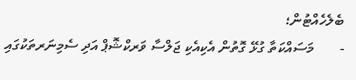ބެލެހެއްޓުން؛
-       މަސައްކަތާ ގުޅޭ ގޮތުން އެކިއެކި ޖަލްސާ ވަރކްޝޮޕް އަދި ސެމިނަރތަކުގައި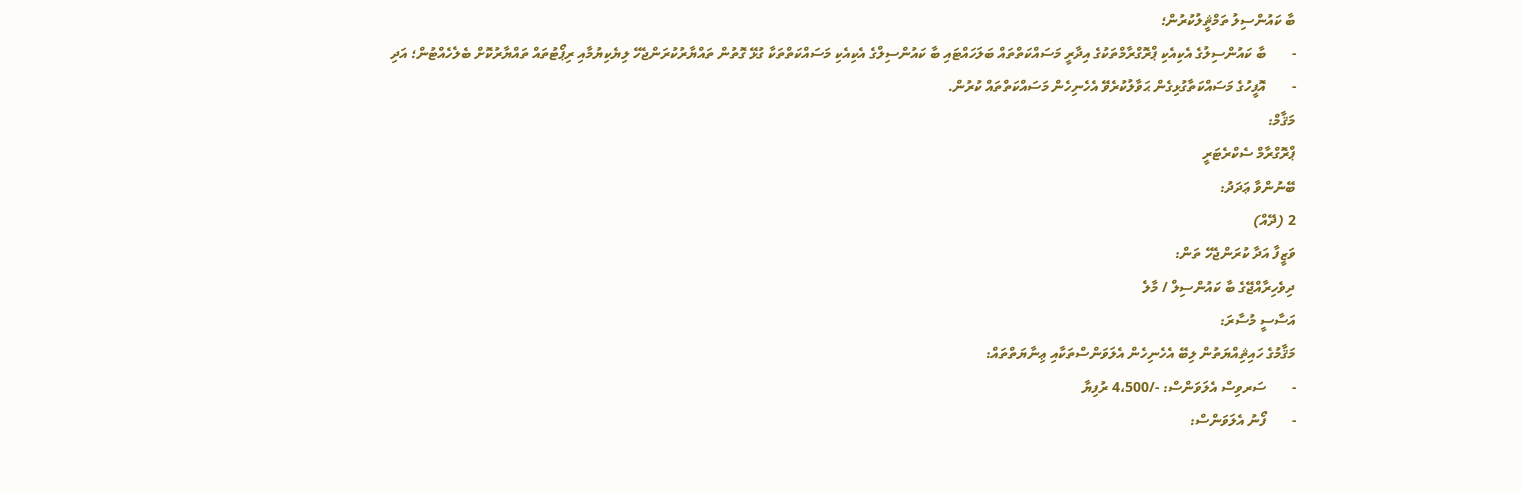ބާ ކައުންސިލު ތަމްޘީލުކުރުން؛
-       ބާ ކައުންސިލުގެ އެކިއެކި ޕްރޮގްރާމްތަކުގެ އިދާރީ މަސައްކަތްތައް ބަލަހައްޓައި ބާ ކައުންސިލްގެ އެކިއެކި މަސައްކަތްތަކާ ގުޅޭ ގޮތުން ތައްޔާރުކުރަންޖެހޭ ލިޔެކިޔުމާއި ރިޕޯޓުތައް ތައްޔާރުކޮށް ބެލެހެއްޓުން؛ އަދި
-       އޮފީހުގެ މަސައްކަތާގުޅިގެން ޙަވާލުކުރެވޭ އެހެނިހެން މަސައްކަތްތައް ކުރުން.
މަޤާމް:
ޕްރޮގްރާމް ސެކްރެޓަރީ
ބޭނުންވާ ޢަދަދު:
2 (ދޭއް)
ވަޒީފާ އަދާ ކުރަންޖެހޭ ތަން:
ދިވެހިރާއްޖޭގެ ބާ ކައުންސިލް / މާލެ
އަސާސީ މުސާރަ:
މަޤާމުގެ ހައިޘިއްޔަތުން ލިބޭ އެހެނިހެން އެލަވަންސްތަކާއި ޢިނާޔަތްތައް:
-       ސަރވިސް އެލަވަންސް: -/4،500 ރުފިޔާ
-       ފޯނު އެލަވަންސް: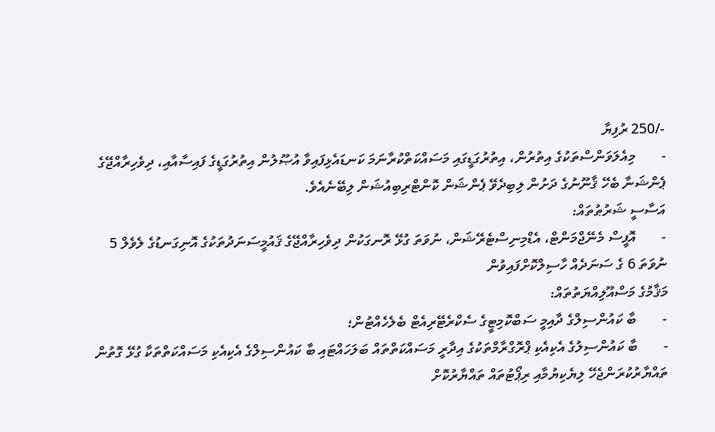-/250 ރުފިޔާ
-       މިއެލަވަންސްތަކުގެ އިތުރުން، އިތުރުގަޑީގައި މަސައްކަތްކުރާނަމަ ކަނޑައެޅިފައިވާ އުޞޫލުން އިތުރުގަޑީގެ ފައިސާއާއި، ދިވެހިރާއްޖޭގެ ޕެންޝަނާ ބެހޭ ޤާނޫނުގެ ދަށުން ލިބިދެވޭ ޕެންޝަން ކޮންޓްރިބިއުޝަން ލިބޭނެއެވެ.
އަސާސީ ޝަރުޠުތައް:
-       އޮފީސް މެނޭޖްމަންޓް، އެޑްމިނިސްޓެރޭޝަން، ނުވަތަ ގުޅޭ ރޮނގަކުން ދިވެހިރާއްޖޭގެ ޤައުމީސަނަދުތަކުގެ އޮނިގަނޑުގެ ލެވެލް 5 ނުވަތަ 6 ގެ ސަނަދެއް ހާސިލްކޮށްފައިވުން
މަޤާމުގެ މަސްއޫލިއްޔަތުތައް:
-       ބާ ކައުންސިލްގެ ދާއިމީ ސަބްކޮމިޓީގެ ސެކްރެޓޭރިއެޓް ބެލެހެއްޓުން؛
-       ބާ ކައުންސިލުގެ އެކިއެކި ޕްރޮގްރާމްތަކުގެ އިދާރީ މަސައްކަތްތައް ބަލަހައްޓައި ބާ ކައުންސިލްގެ އެކިއެކި މަސައްކަތްތަކާ ގުޅޭ ގޮތުން ތައްޔާރުކުރަންޖެހޭ ލިޔެކިޔުމާއި ރިޕޯޓުތައް ތައްޔާރުކޮށް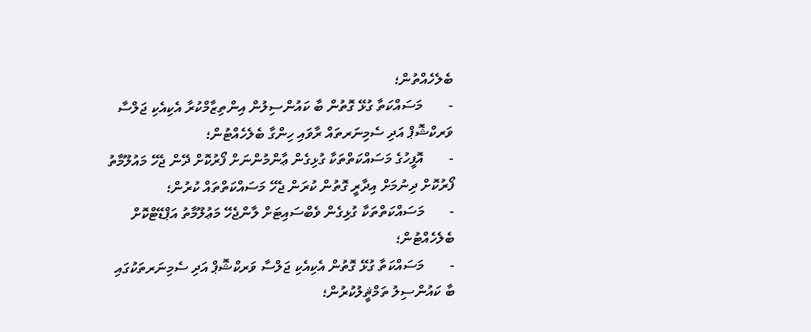ބެލެހެއްތުން؛
-       މަސައްކަތާ ގުޅޭ ގޮތުން ބާ ކައުންސިލުން އިންތިޒާމްކުރާ އެކިއެކި ޖަލްސާ ވަރކްޝޮޕް އަދި ސެމިނަރތައް ރާވައި ހިންގާ ބެލެހެއްޓުން؛
-       އޮފީހުގެ މަސައްކަތްތަކާ ގުޅިގެން ޢާންމުންނަށް ފޯރުކޮށް ދޭން ޖެހޭ މައުލޫމާތު ފޯރުކޮށް ދިނުމަށް އިދާރީ ގޮތުން ކުރަން ޖެހޭ މަސައްކަތްތައް ކުރުން؛
-       މަސައްކަތްތަކާ ގުޅިގެން ވެބްސައިޓަށް ލާންޖެހޭ މަޢުލޫމާތު އަޕްޑޭޓްކޮށް ބެލެހެއްޓުން؛
-       މަސައްކަތާ ގުޅޭ ގޮތުން އެކިއެކި ޖަލްސާ ވަރކްޝޮޕް އަދި ސެމިނަރތަކުގައި ބާ ކައުންސިލު ތަމްޘީލުކުރުން؛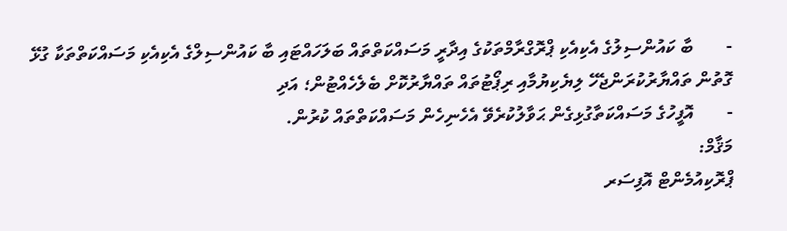-       ބާ ކައުންސިލުގެ އެކިއެކި ޕްރޮގްރާމްތަކުގެ އިދާރީ މަސައްކަތްތައް ބަލަހައްޓައި ބާ ކައުންސިލްގެ އެކިއެކި މަސައްކަތްތަކާ ގުޅޭ ގޮތުން ތައްޔާރުކުރަންޖެހޭ ލިޔެކިޔުމާއި ރިޕޯޓުތައް ތައްޔާރުކޮށް ބެލެހެއްޓުން؛ އަދި
-       އޮފީހުގެ މަސައްކަތާގުޅިގެން ޙަވާލުކުރެވޭ އެހެނިހެން މަސައްކަތްތައް ކުރުން.
މަޤާމް:
ޕްރޮކިއުމެންޓް އޮފިސަރ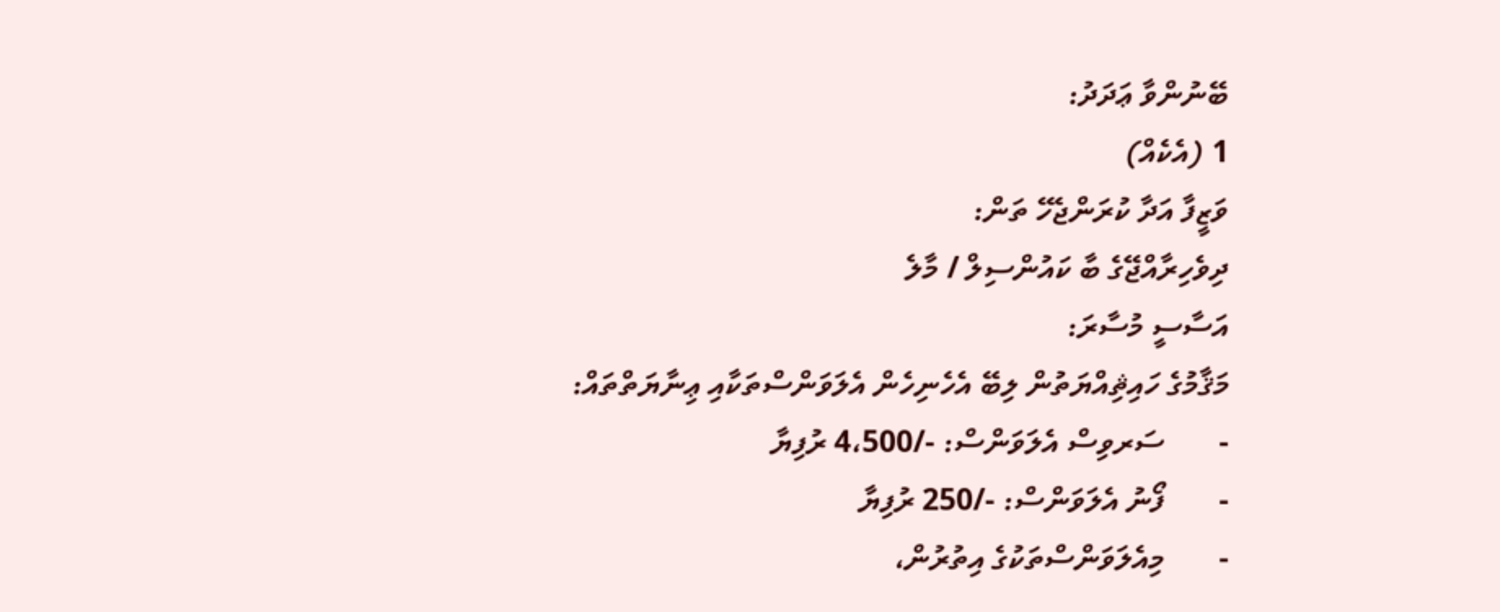ބޭނުންވާ ޢަދަދު:
1 (އެކެއް)
ވަޒީފާ އަދާ ކުރަންޖެހޭ ތަން:
ދިވެހިރާއްޖޭގެ ބާ ކައުންސިލް / މާލެ
އަސާސީ މުސާރަ:
މަޤާމުގެ ހައިޘިއްޔަތުން ލިބޭ އެހެނިހެން އެލަވަންސްތަކާއި ޢިނާޔަތްތައް:
-       ސަރވިސް އެލަވަންސް: -/4،500 ރުފިޔާ
-       ފޯނު އެލަވަންސް: -/250 ރުފިޔާ
-       މިއެލަވަންސްތަކުގެ އިތުރުން،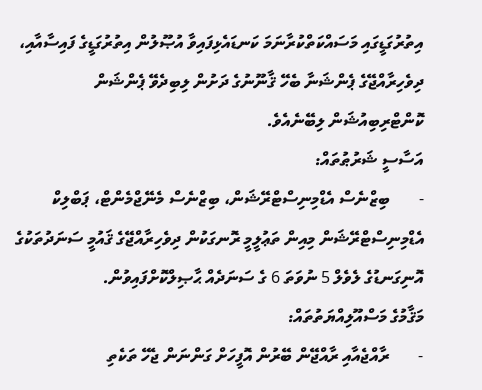އިތުރުގަޑީގައި މަސައްކަތްކުރާނަމަ ކަނޑައެޅިފައިވާ އުޞޫލުން އިތުރުގަޑީގެ ފައިސާއާއި، ދިވެހިރާއްޖޭގެ ޕެންޝަނާ ބެހޭ ޤާނޫނުގެ ދަށުން ލިބިދެވޭ ޕެންޝަން ކޮންޓްރިބިއުޝަން ލިބޭނެއެވެ.
އަސާސީ ޝަރުޠުތައް:
-       ބިޒްނެސް އެޑްމިނިސްޓްރޭޝަން، ބިޒްނެސް މެނޭޖްމެންޓް، ޕަބްލިކް އެޑްމިނިސްޓްރޭޝަން މިއިން ތަޢުލީމީ ރޮނގަކުން ދިވެހިރާއްޖޭގެ ޤައުމީ ސަނަދުތަކުގެ އޮނިގަނޑުގެ ލެވެލް 5 ނުވަތަ 6 ގެ ސަނަދެއް ޙާޞިލްކޮށްފައިވުން.
މަޤާމުގެ މަސްއޫލިއްޔަތުތައް:
-       ރާއްޖެއާއި ރާއްޖޭން ބޭރުން އޮފީހަށް ގަންނަން ޖެހޭ ތަކެތި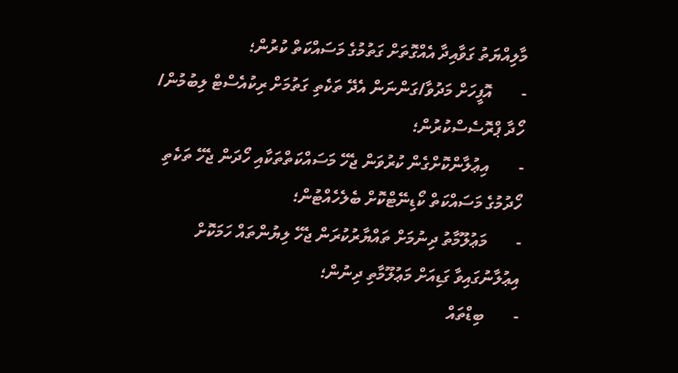މާލިއްޔަތު ގަވާއިދާ އެއްގޮތަށް ގަތުމުގެ މަސައްކަތް ކުރުން؛
-       އޮފީހަށް މަދުވާ/ގަންނަން އެދޭ ތަކެތި ގަތުމަށް ރިކުއެސްޓް ލިބުމުން/ ހޯދާ ޕްރޮސެސްކުރުން؛
-       އިޢުލާންކޮށްގެން ކުރުވަން ޖެހޭ މަސައްކަތްތަކާއި ހޯދަން ޖެހޭ ތަކެތި ހޯދުމުގެ މަސައްކަތް ކޯޑިނޭޓްކޮށް ބެލެހެއްޓުން؛
-       މަޢުލޫމާތު ދިނުމަށް ތައްޔާރުކުރަން ޖެހޭ ލިޔުންތައް ހަމަކޮށް އިޢުލާނުގައިވާ ގަޑިއަށް މަޢުލޫމާތި ދިނުން؛
-       ބިޑްތައް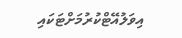އިވަލުއޭޓްކުރުމަށްޓަކައި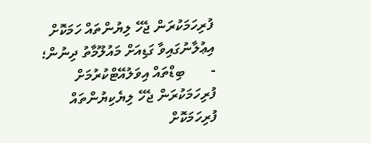ފުރިހަމަކުރަން ޖެހޭ ލިޔުންތައް ހަމަކޮށް އިޢުލާނުގައިވާ ގަޑިއަށް މައުލޫމާތު ދިނުން؛
-       ބިޑްތައް އިވަލުއޭޓްކުރުމަށް ފުރިހަމަކުރަން ޖެހޭ ލިޔެކިޔުންތައް ފުރިހަމަކޮށް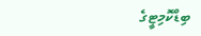ބިޑްކޮމިޓީގެ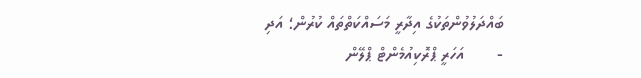ބައްދަލުވުންތަކުގެ އިދާރީ މަސައްކަތްތައް ކުރުން؛ އަދި
-       އަހަރީ ޕްރޮކިއުމެންޓް ޕްލޭން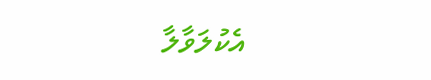އެކުލަވާލާ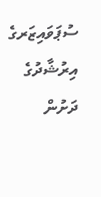ސުޕަވައިޒަރގެ އިރުޝާދުގެ ދަށުން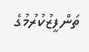ތަންފީޒުކުރުމުގެ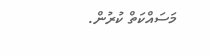މަސައްކަތް ކުރުން.